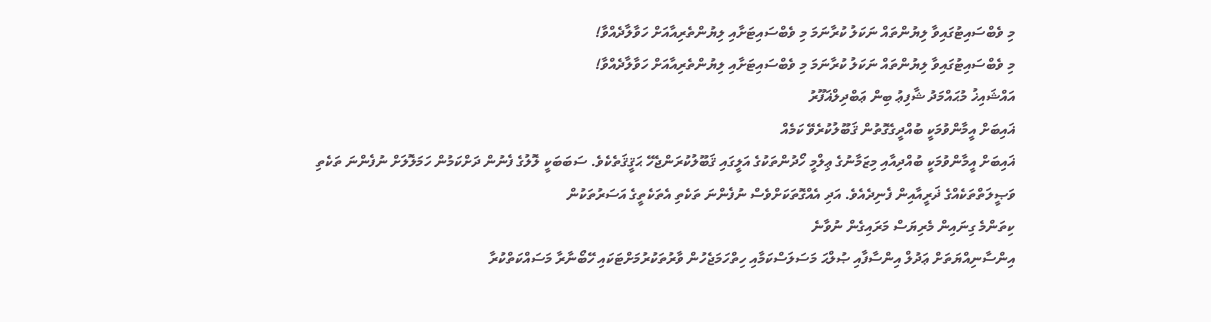މި ވެބްސައިޓުގައިވާ ލިޔުންތައް ނަކަލު ކުރާނަމަ މި ވެބްސައިޓަށާއި ލިޔުންތެރިއާއަށް ހަވާލާދެއްވާ!
މި ވެބްސައިޓުގައިވާ ލިޔުންތައް ނަކަލު ކުރާނަމަ މި ވެބްސައިޓަށާއި ލިޔުންތެރިއާއަށް ހަވާލާދެއްވާ!
އައްޝައިޚު މުޙައްމަދު ޝާފިޢު ބިން ޢަބްދިލްޣަފޫރު
ޣައިބަށް އީމާންވުމަކީ ބުއްދީގެގޮތުން ޤަބޫލުކުރެވޭ ކަމެއް
ޣައިބަށް އީމާންވުމަކީ ބުއްދިއާއި މިޒަމާނުގެ ޢިލްމީ ހޯދުންތަކުގެ އަލީގައި ޤަބޫލުކުރަންޖެހޭ ޙަޤީޤަތެކެވެ. ސަބަބަކީ ލޮލުގެ ފެނުން ދަށްކަމުން ހަމަލޮލަށް ނުފެންނަ ތަކެތި ވަޞީލަތްތަކެއްގެ ޛަރީއާއިން ފެނިދެއެވެ. އަދި އެއްގޮތަކަށްވެސް ނުފެންނަ ތަކެތި އެތަކެތީގެ އަސަރުތަކުން
ކިތަންމެ ގިނައިން މެރިޔަސް މަރައިގެން ނުވާނެ
އިންސާނިއްޔަތަށް ޢަދުލް އިންސާފާއި ޞުލްޙަ މަސަލަސްކަމާއި ހިތްހަމަޖެހުން ވާރުތަކުރުމަށްޓަކައި ހޭބޯނާރާ މަސައްކަތްކުރާ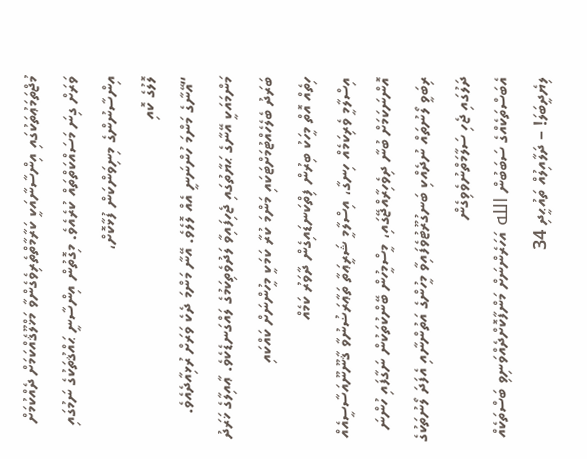މުޖްތަމަޢުތަކުގައި އިންސާނާއަކީ ކަރާމާތްތެރިވެގެންވާ މަޚްލޫޤެއްކަމަށް ދެއްކުމަށް ވަރަށް ގިނަ މަސައްކަތްތައް ކުރެއެވެ. މިގޮތުން އިންސާނީ ޙައްޤުތަކުގެ ނަމުގައި އިންސާނުންގެ މިނިވަންކަން ފުޅާކޮށް،
ލޮލުގެ ކޮއި
“އޭނާގެ މަންމަ ހުންނަނީ އެއް ލޮލެވެ. އޭނާ މަންމަ ދެކެ ވަރަށް ރުޅިއާދެއެވެ. މަންމައަކީ އޭނާގެ ޙަޔާތުގައި ޖެހިފައިވާ ލަދުވެތިކަމުގެ ލައްގަނޑެކެވެ. ޢާއިލާގެ ޚަރަދު ބަރަދު ބެލެހެއްޓުމަށްޓަކައި މަންމަ ކުރާ ކަމަކީ މީހުންނަށް ކައްކައި
ހިތެއް އޮތް މީހަކު ބިރުން ފިތްކަނޑައިގެން ދާވަރު ކަމެއް
އިސްލާމީ ވެރިކަމެއް ހިނގާ، އިސްލާމީ ޝަރީޢަތާ ތަޢާރަޟުނުވާ ޤާނޫނޫއަސާސީއެއް އޮންނަކަމަށް ބުނާ ދިވެހިރާއްޖޭގައި، މީސްމީހުން ބޭންކުތަކުން ނަގާފައި ހުންނަ ރިބަވީ ލޯނުތައް ނުދެއްކި ބަނގުރޫޓުވެފައިވާ މީހުންގެ އަތުންނާއި އެފަދަ ލޯނުތަކުގެ ދަލުގައި ޖެހި ސަލާމަތްނުވެވިގެން
އެބަސްތަކެއްގެ ސަބަބުން الله އަހަރެންނަށް މަންފާކޮށްދެއްވަނިވި ބަސްތަކެއް ލިޔެދީބަލަ! – ދަލާއިލުއް ތައުޙީދި 34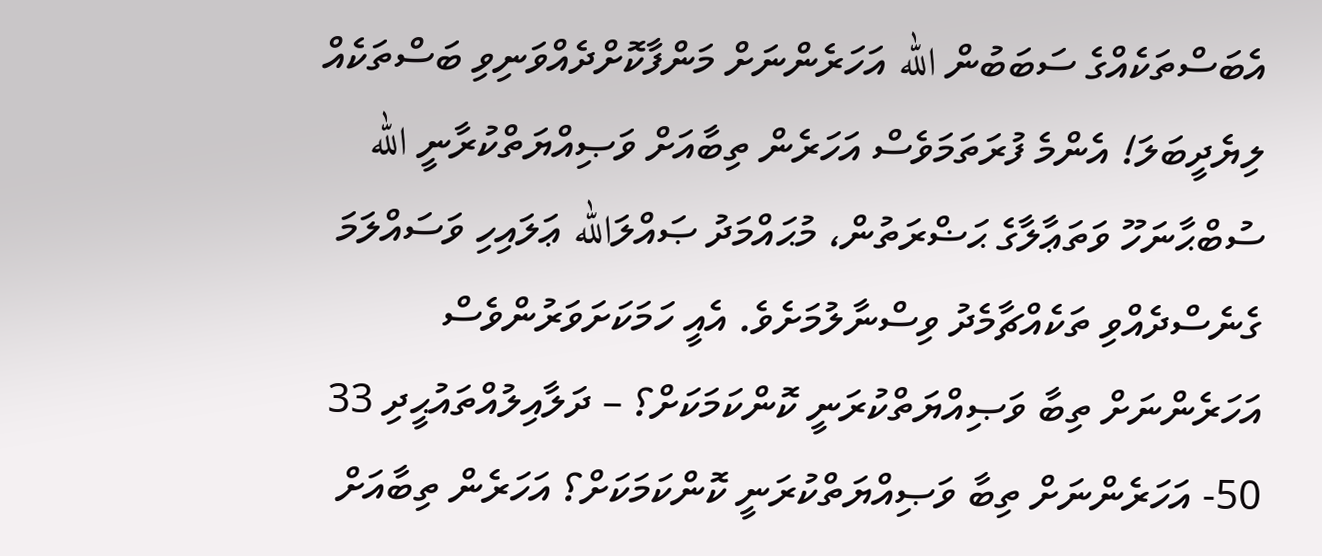އެބަސްތަކެއްގެ ސަބަބުން الله އަހަރެންނަށް މަންފާކޮށްދެއްވަނިވި ބަސްތަކެއް ލިޔެދީބަލަ! އެންމެ ފުރަތަމަވެސް އަހަރެން ތިބާއަށް ވަޞިއްޔަތްކުރާނީ الله ސުބްޙާނަހޫ ވަތަޢާލާގެ ޙަޟްރަތުން، މުޙައްމަދު ޞައްލަالله ޢަލައިހި ވަސައްލަމަ ގެނެސްދެއްވި ތަކެއްޗާމެދު ވިސްނާލުމަށެވެ. އެއީ ހަމަކަށަވަރުންވެސް
އަހަރެންނަށް ތިބާ ވަޞިއްޔަތްކުރަނީ ކޮންކަމަކަށް؟ – ދަލާއިލުއްތައުޙީދި 33
50- އަހަރެންނަށް ތިބާ ވަޞިއްޔަތްކުރަނީ ކޮންކަމަކަށް؟ އަހަރެން ތިބާއަށް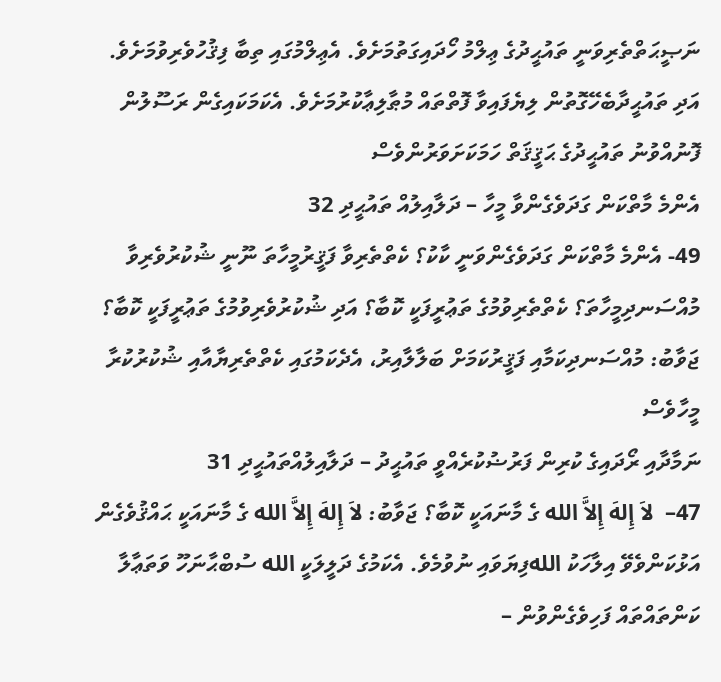ނަޞީޙަތްތެރިވަނީ ތައުޙީދުގެ ޢިލްމު ހޯދައިގަތުމަށެވެ. އެޢިލްމުގައި ތިބާ ފިޤުހުވެރިވުމަށެވެ. އަދި ތައުޙީދާބެހޭގޮތުން ލިޔެފައިވާ ފޮތްތައް މުޠާލިޢާކުރުމަށެވެ. އެކަމަކައިގެން ރަސޫލުން ފޮނުއްވުނު ތައުޙީދުގެ ޙަޤީޤަތް ހަމަކަށަވަރުންވެސް
އެންމެ މާތްކަން ގަދަވެގެންވާ މީހާ – ދަލާއިލުއް ތައުޙީދި 32
49- އެންމެ މާތްކަން ގަދަވެގެންވަނީ ކާކު؟ ކެތްތެރިވާ ފަޤީރުމީހާތަ ނޫނީ ޝުކުރުވެރިވާ މުއްސަނދިމީހާތަ؟ ކެތްތެރިވުމުގެ ތަޢުރީފަކީ ކޮބާ؟ އަދި ޝުކުރުވެރިވުމުގެ ތަޢުރީފަކީ ކޮބާ؟ ޖަވާބު: މުއްސަނދިކަމާއި ފަޤީރުކަމަށް ބަލާލާއިރު، އެދެކަމުގައި ކެތްތެރިޔާއާއި ޝުކުރުކުރާ މީހާވެސް
ނަމާދާއި ރޯދައިގެ ކުރިން ފަރުޟުކުރެއްވީ ތައުޙީދު – ދަލާއިލުއްތައުޙީދި 31
47–  لاَ إِلهَ إِلاَّ الله ގެ މާނައަކީ ކޮބާ؟ ޖަވާބު: لاَ إِلهَ إِلاَّ الله ގެ މާނައަކީ ޙައްޤުވެގެން އަޅުކަންވެވޭ އިލާހަކު اللهފިޔަވައި ނުވުމެވެ. އެކަމުގެ ދަލީލަކީ الله ސުބްޙާނަހޫ ވަތަޢާލާ
ކަންތައްތައް ފަހިވެގެންވުން –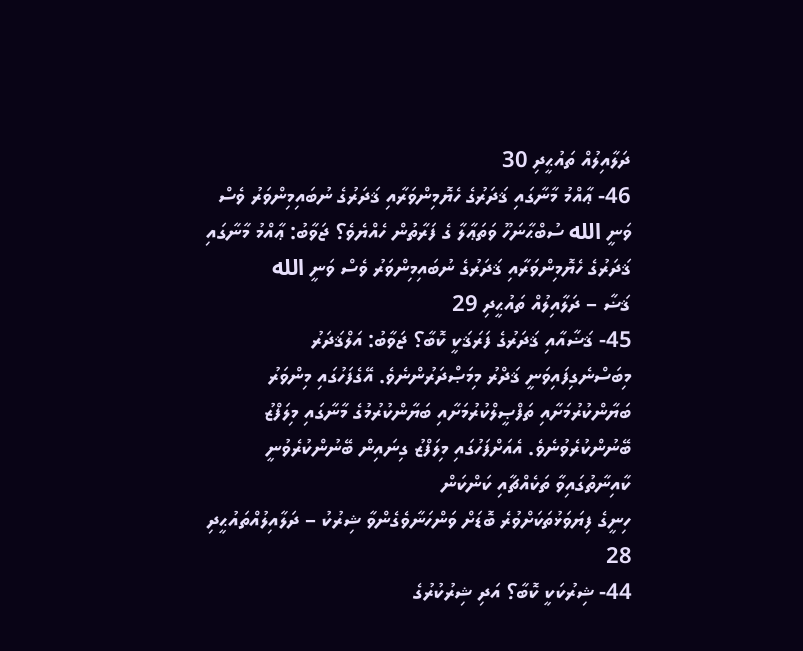ދަލާއިލުއް ތައުޙީދި 30
46- ޢާއްމު މާނާގައި ޤަދަރުގެ ހެޔޮމިންވަރާއި ޤަދަރުގެ ނުބައިމިންވަރު ވެސް ވަނީ الله ސުބްޙާނަހޫ ވަތަޢާލާ ގެ ފަރާތުން ހެއްޔެވެ؟ ޖަވާބު: ޢާއްމު މާނާގައި ޤަދަރުގެ ހެޔޮމިންވަރާއި ޤަދަރުގެ ނުބައިމިންވަރު ވެސް ވަނީ الله
ޤަޟާ – ދަލާއިލުއް ތައުޙީދި 29
45- ޤަޟާއާއި ޤަދަރުގެ ފަރަޤަކީ ކޮބާ؟ ޖަވާބު: އަލްޤަދަރު މިބަސްނެގިފައިވަނީ ޤަދްރު މިމަޞްދަރުންނެވެ. އޭގެފަހުގައި މިންވަރު ބަޔާންކުރުމަށާއި ތަފްޞީލްކުރުމަށާއި ބަޔާންކުރުމުގެ މާނާގައި މިލަފްޒު ބޭނުންކުރެވުނެވެ. އެއަށްފަހުގައި މިލަފްޒު ގިނައިން ބޭނުންކުރެވުނީ ކާއިނާތުގައިވާ ތަކެއްޗާއި ކަންކަން
ހިނީގެ ފިޔަވަޅުތަކަށްވުރެ ބޮޑަށް ވަންހަނާވެގެންވާ ޝިރުކު – ދަލާއިލުއްތައުޙީދި 28
44- ޝިރުކަކީ ކޮބާ؟ އަދި ޝިރުކުރުގެ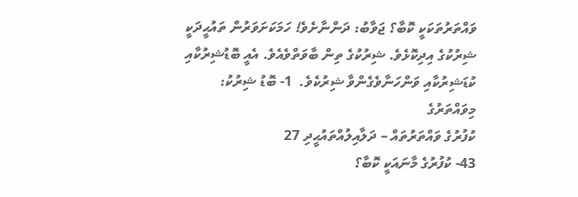ވައްތަރުތަކަކީ ކޮބާ؟ ޖަވާބު: ދަންނާށެވެ! ހަމަކަށަވަރުން ތައުޙީދަކީ ޝިރުކުގެ އިދިކޮޅެވެ. ޝިރުކުގެ ތިން ބާވަތްވެއެވެ. އެއީ ބޮޑުޝިރުކާއި ކުޑަޝިރުކާއި ވަންހަނާވެގެންވާ ޝިރުކެވެ.  1- ބޮޑު ޝިރުކު: މިވައްތަރުގެ
ކުފުރުގެ ވައްތަރުތައް – ދަލާއިލުއްތައުޙީދި 27
43- ކުފުރުގެ މާނައަކީ ކޮބާ؟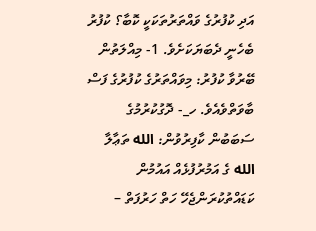އަދި ކުފުރުގެ ވައްތަރުތަކަކީ ކޮބާ؟ ކުފުރު ބެހެނީ ދެބަޔަކަށެވެ. 1- މިއްލަތުން ބޭރުވާ ކުފުރު: މިވައްތަރުގެ ކުފުރުގެ ފަސް ބާވަތްވެއެވެ. ހ_- ދޮގުކުރުމުގެ ސަބަބުން ކާފިރުވުން: الله ތަޢާލާ
الله ގެ އަމުރުފުޅެއް އައުމުން ކަޑައްތުކުރަންޖެހޭ ހަތް ހަރުފަތް –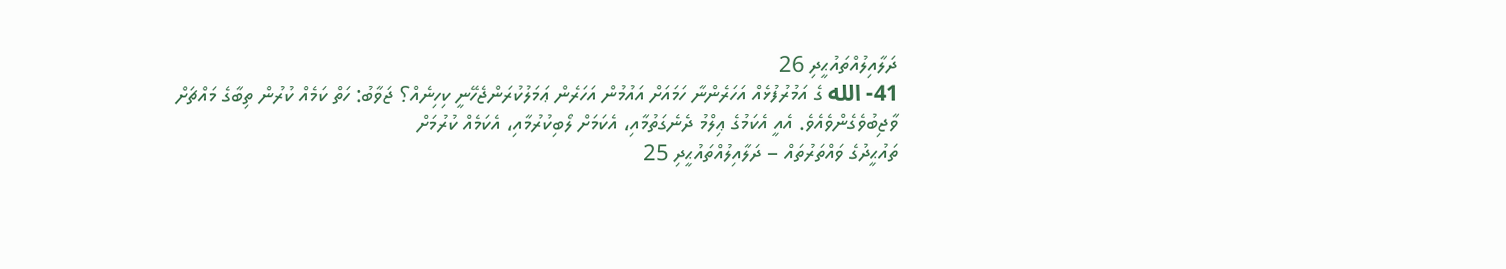ދަލާއިލުއްތައުޙީދި 26
41- الله ގެ އަމުރުފުޅެއް އަހަރެންނާ ހަމައަށް އައުމުން އަހަރެން ޢަމަލުކުރަންޖެހޭނީ ކިހިނެއް؟ ޖަވާބު: ހަތް ކަމެއް ކުރުން ތިބާގެ މައްޗަށް ވާޖިބުވެގެންވެއެވެ. އެއީ އެކަމުގެ ޢިލްމު ދެނެގަތުމާއި، އެކަމަށް ލޯބިކުރުމާއި، އެކަމެއް ކުރުމަށް
ތައުޙީދުގެ ވައްތަރުތައް – ދަލާއިލުއްތައުޙީދި 25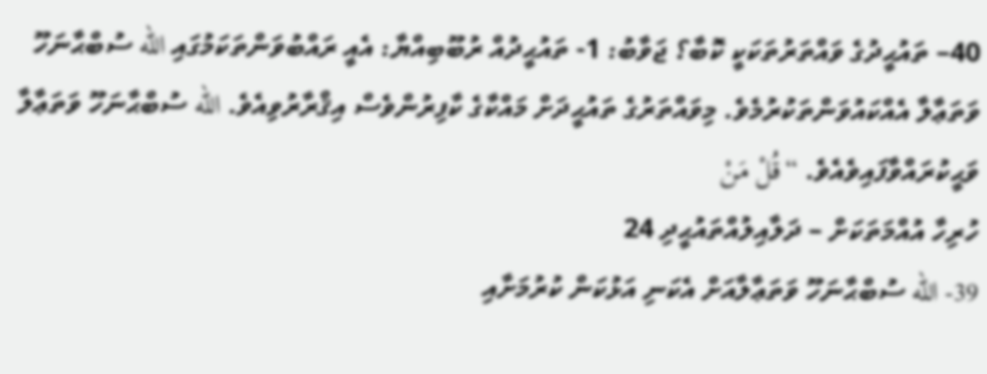40– ތައުޙީދުގެ ވައްތަރުތަކަކީ ކޮބާ؟ ޖަވާބު: 1- ތައުޙީދުއް ރުބޫބިއްޔާ: އެއީ ރައްބުވަންތަކަމުގައި الله ސުބްޙާނަހޫ ވަތަޢާލާ އެއްކައުވަންތަކުރުމެވެ. މިވައްތަރުގެ ތައުޙީދަށް މައްކާގެ ކާފިރުންވެސް އިޤްރާރުވިއެވެ. الله ސުބްޙާނަހޫ ވަތަޢާލާ ވަޙީކުރައްވާފައިވެއެވެ. “قُلْ مَنْ
ހުރިހާ އުއްމަތަކަށް – ދަލާއިލުއްތައުޙީދި 24
39- الله ސުބްޙާނަހޫ ވަތަޢާލާއަށް އެކަނި އަޅުކަން ކުރުމަށާއި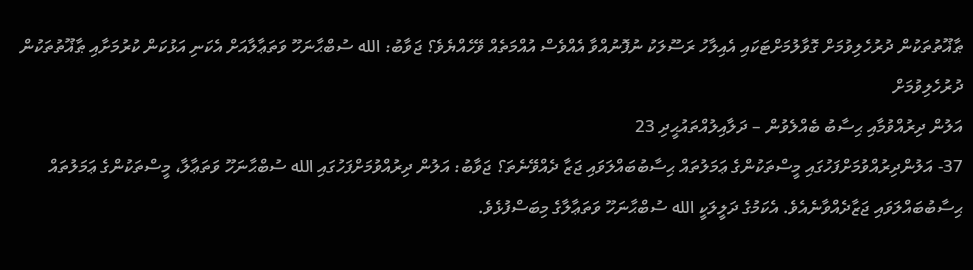ޠާޣޫތުތަކުން ދުރުހެލިވުމަށް ގޮވާލުމަށްޓަކައި އެއިލާހު ރަސޫލަކު ނުފޮނުއްވާ އެއްވެސް އުއްމަތެއް ވޭހެއްޔެވެ؟ ޖަވާބު: الله ސުބްޙާނަހޫ ވަތަޢާލާއަށް އެކަނި އަޅުކަން ކުރުމަށާއި ޠާޣޫތުތަކުން ދުރުހެލިވުމަށް
އަލުން ދިރުއްވުމާއި ޙިސާބު ބެއްލެވުން – ދަލާއިލުއްތައުޙީދި 23
37- އަލުންދިރުއްވުމަށްފަހުގައި މީސްތަކުންގެ ޢަމަލުތައް ޙިސާބުބައްލަވައި ޖަޒާ ދެއްވޭނެތަ؟ ޖަވާބު: އަލުން ދިރުއްވުމަށްފަހުގައި الله ސުބްޙާނަހޫ ވަތަޢާލާ، މީސްތަކުންގެ ޢަމަލުތައް ޙިސާބުބައްލަވައި ޖަޒާދެއްވާނެއެވެ. އެކަމުގެ ދަލީލަކީ الله ސުބްޙާނަހޫ ވަތަޢާލާގެ މިބަސްފުޅެވެ.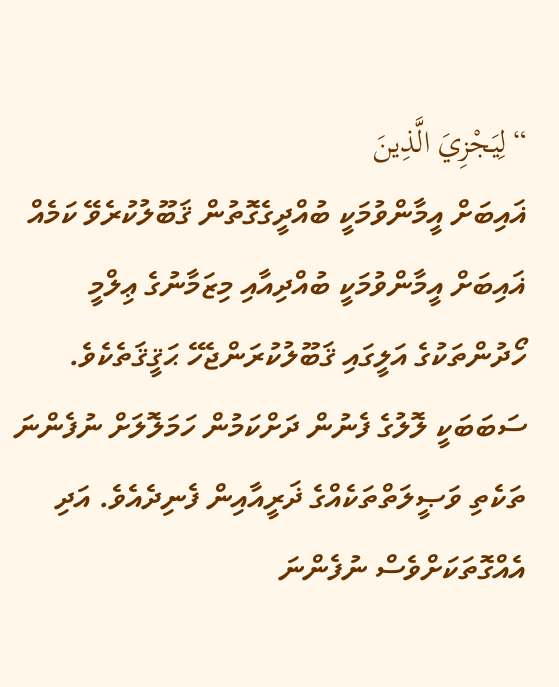“لِيَجْزِيَ الَّذِينَ
ޣައިބަށް އީމާންވުމަކީ ބުއްދީގެގޮތުން ޤަބޫލުކުރެވޭ ކަމެއް
ޣައިބަށް އީމާންވުމަކީ ބުއްދިއާއި މިޒަމާނުގެ ޢިލްމީ ހޯދުންތަކުގެ އަލީގައި ޤަބޫލުކުރަންޖެހޭ ޙަޤީޤަތެކެވެ. ސަބަބަކީ ލޮލުގެ ފެނުން ދަށްކަމުން ހަމަލޮލަށް ނުފެންނަ ތަކެތި ވަޞީލަތްތަކެއްގެ ޛަރީއާއިން ފެނިދެއެވެ. އަދި އެއްގޮތަކަށްވެސް ނުފެންނަ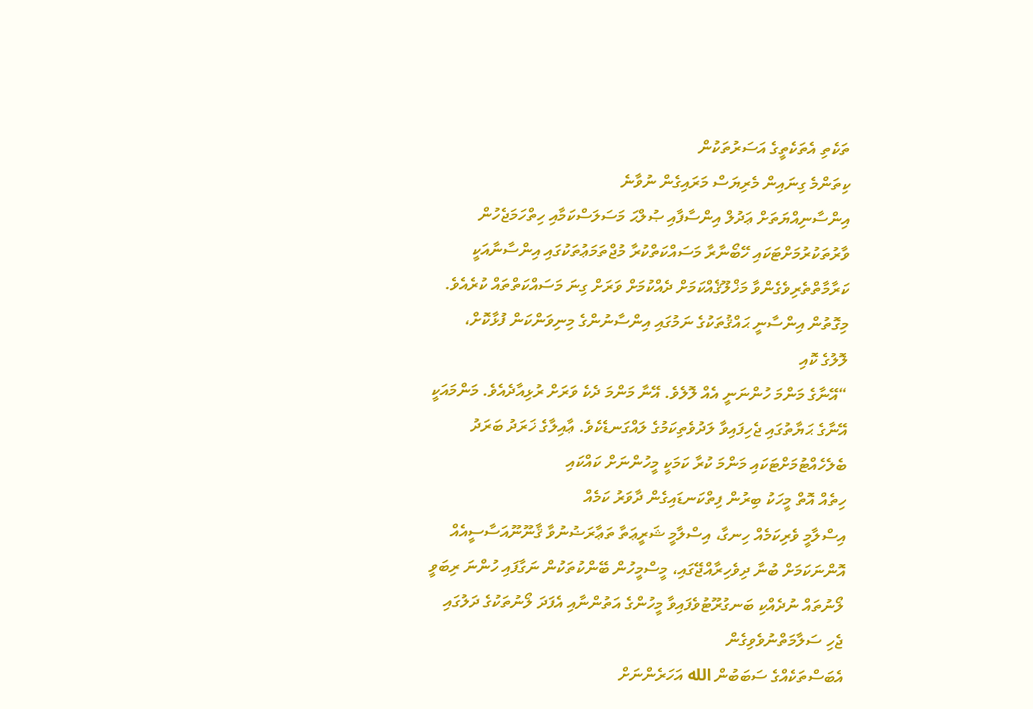ތަކެތި އެތަކެތީގެ އަސަރުތަކުން
ކިތަންމެ ގިނައިން މެރިޔަސް މަރައިގެން ނުވާނެ
އިންސާނިއްޔަތަށް ޢަދުލް އިންސާފާއި ޞުލްޙަ މަސަލަސްކަމާއި ހިތްހަމަޖެހުން ވާރުތަކުރުމަށްޓަކައި ހޭބޯނާރާ މަސައްކަތްކުރާ މުޖްތަމަޢުތަކުގައި އިންސާނާއަކީ ކަރާމާތްތެރިވެގެންވާ މަޚްލޫޤެއްކަމަށް ދެއްކުމަށް ވަރަށް ގިނަ މަސައްކަތްތައް ކުރެއެވެ. މިގޮތުން އިންސާނީ ޙައްޤުތަކުގެ ނަމުގައި އިންސާނުންގެ މިނިވަންކަން ފުޅާކޮށް،
ލޮލުގެ ކޮއި
“އޭނާގެ މަންމަ ހުންނަނީ އެއް ލޮލެވެ. އޭނާ މަންމަ ދެކެ ވަރަށް ރުޅިއާދެއެވެ. މަންމައަކީ އޭނާގެ ޙަޔާތުގައި ޖެހިފައިވާ ލަދުވެތިކަމުގެ ލައްގަނޑެކެވެ. ޢާއިލާގެ ޚަރަދު ބަރަދު ބެލެހެއްޓުމަށްޓަކައި މަންމަ ކުރާ ކަމަކީ މީހުންނަށް ކައްކައި
ހިތެއް އޮތް މީހަކު ބިރުން ފިތްކަނޑައިގެން ދާވަރު ކަމެއް
އިސްލާމީ ވެރިކަމެއް ހިނގާ، އިސްލާމީ ޝަރީޢަތާ ތަޢާރަޟުނުވާ ޤާނޫނޫއަސާސީއެއް އޮންނަކަމަށް ބުނާ ދިވެހިރާއްޖޭގައި، މީސްމީހުން ބޭންކުތަކުން ނަގާފައި ހުންނަ ރިބަވީ ލޯނުތައް ނުދެއްކި ބަނގުރޫޓުވެފައިވާ މީހުންގެ އަތުންނާއި އެފަދަ ލޯނުތަކުގެ ދަލުގައި ޖެހި ސަލާމަތްނުވެވިގެން
އެބަސްތަކެއްގެ ސަބަބުން الله އަހަރެންނަށް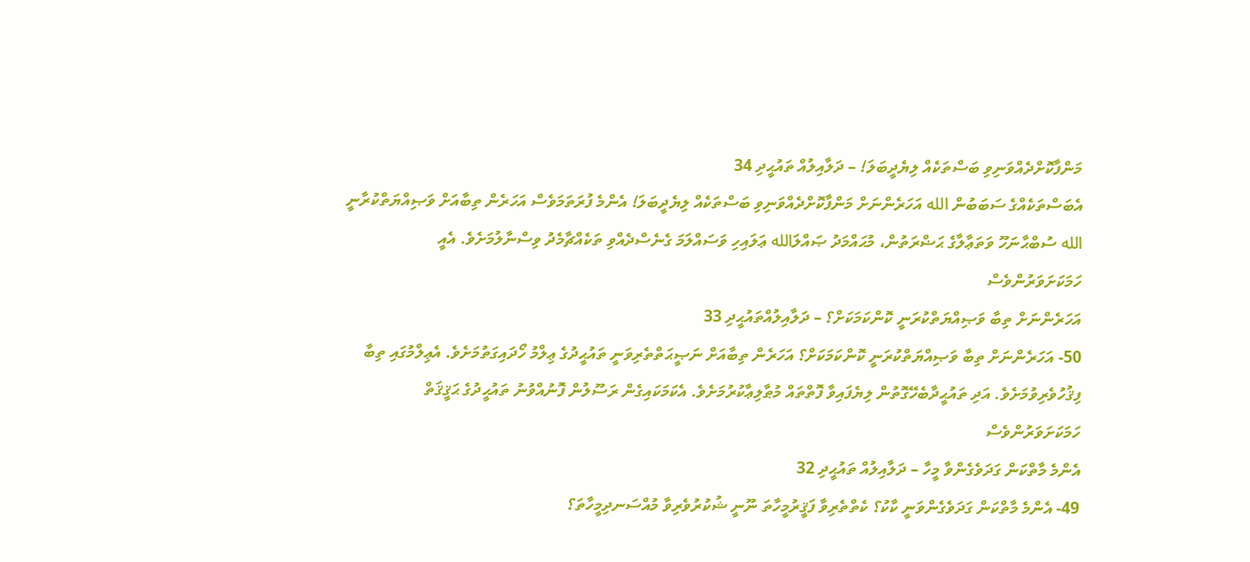މަންފާކޮށްދެއްވަނިވި ބަސްތަކެއް ލިޔެދީބަލަ! – ދަލާއިލުއް ތައުޙީދި 34
އެބަސްތަކެއްގެ ސަބަބުން الله އަހަރެންނަށް މަންފާކޮށްދެއްވަނިވި ބަސްތަކެއް ލިޔެދީބަލަ! އެންމެ ފުރަތަމަވެސް އަހަރެން ތިބާއަށް ވަޞިއްޔަތްކުރާނީ الله ސުބްޙާނަހޫ ވަތަޢާލާގެ ޙަޟްރަތުން، މުޙައްމަދު ޞައްލަالله ޢަލައިހި ވަސައްލަމަ ގެނެސްދެއްވި ތަކެއްޗާމެދު ވިސްނާލުމަށެވެ. އެއީ ހަމަކަށަވަރުންވެސް
އަހަރެންނަށް ތިބާ ވަޞިއްޔަތްކުރަނީ ކޮންކަމަކަށް؟ – ދަލާއިލުއްތައުޙީދި 33
50- އަހަރެންނަށް ތިބާ ވަޞިއްޔަތްކުރަނީ ކޮންކަމަކަށް؟ އަހަރެން ތިބާއަށް ނަޞީޙަތްތެރިވަނީ ތައުޙީދުގެ ޢިލްމު ހޯދައިގަތުމަށެވެ. އެޢިލްމުގައި ތިބާ ފިޤުހުވެރިވުމަށެވެ. އަދި ތައުޙީދާބެހޭގޮތުން ލިޔެފައިވާ ފޮތްތައް މުޠާލިޢާކުރުމަށެވެ. އެކަމަކައިގެން ރަސޫލުން ފޮނުއްވުނު ތައުޙީދުގެ ޙަޤީޤަތް ހަމަކަށަވަރުންވެސް
އެންމެ މާތްކަން ގަދަވެގެންވާ މީހާ – ދަލާއިލުއް ތައުޙީދި 32
49- އެންމެ މާތްކަން ގަދަވެގެންވަނީ ކާކު؟ ކެތްތެރިވާ ފަޤީރުމީހާތަ ނޫނީ ޝުކުރުވެރިވާ މުއްސަނދިމީހާތަ؟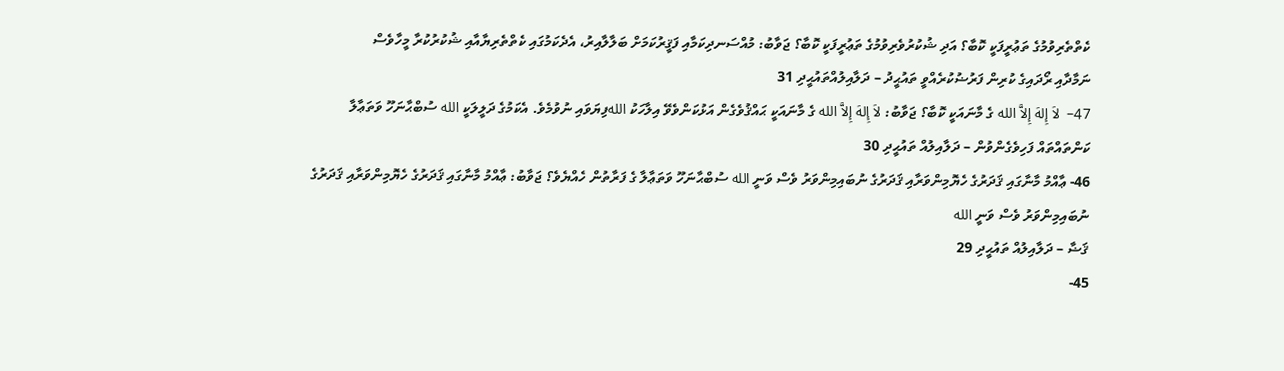ކެތްތެރިވުމުގެ ތަޢުރީފަކީ ކޮބާ؟ އަދި ޝުކުރުވެރިވުމުގެ ތަޢުރީފަކީ ކޮބާ؟ ޖަވާބު: މުއްސަނދިކަމާއި ފަޤީރުކަމަށް ބަލާލާއިރު، އެދެކަމުގައި ކެތްތެރިޔާއާއި ޝުކުރުކުރާ މީހާވެސް
ނަމާދާއި ރޯދައިގެ ކުރިން ފަރުޟުކުރެއްވީ ތައުޙީދު – ދަލާއިލުއްތައުޙީދި 31
47–  لاَ إِلهَ إِلاَّ الله ގެ މާނައަކީ ކޮބާ؟ ޖަވާބު: لاَ إِلهَ إِلاَّ الله ގެ މާނައަކީ ޙައްޤުވެގެން އަޅުކަންވެވޭ އިލާހަކު اللهފިޔަވައި ނުވުމެވެ. އެކަމުގެ ދަލީލަކީ الله ސުބްޙާނަހޫ ވަތަޢާލާ
ކަންތައްތައް ފަހިވެގެންވުން – ދަލާއިލުއް ތައުޙީދި 30
46- ޢާއްމު މާނާގައި ޤަދަރުގެ ހެޔޮމިންވަރާއި ޤަދަރުގެ ނުބައިމިންވަރު ވެސް ވަނީ الله ސުބްޙާނަހޫ ވަތަޢާލާ ގެ ފަރާތުން ހެއްޔެވެ؟ ޖަވާބު: ޢާއްމު މާނާގައި ޤަދަރުގެ ހެޔޮމިންވަރާއި ޤަދަރުގެ ނުބައިމިންވަރު ވެސް ވަނީ الله
ޤަޟާ – ދަލާއިލުއް ތައުޙީދި 29
45-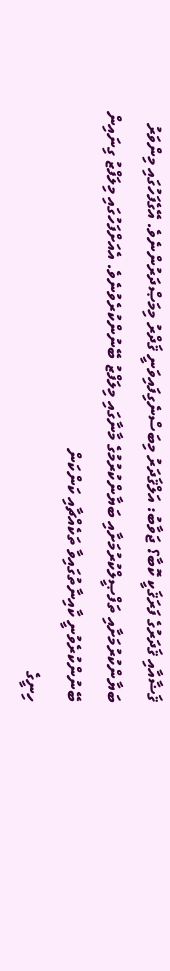ޤަޟާއާއި ޤަދަރުގެ ފަރަޤަކީ ކޮބާ؟ ޖަވާބު: އަލްޤަދަރު މިބަސްނެގިފައިވަނީ ޤަދްރު މިމަޞްދަރުންނެވެ. އޭގެފަހުގައި މިންވަރު ބަޔާންކުރުމަށާއި ތަފްޞީލްކުރުމަށާއި ބަޔާންކުރުމުގެ މާނާގައި މިލަފްޒު ބޭނުންކުރެވުނެވެ. އެއަށްފަހުގައި މިލަފްޒު ގިނައިން ބޭނުންކުރެވުނީ ކާއިނާތުގައިވާ ތަކެއްޗާއި ކަންކަން
ހިނީގެ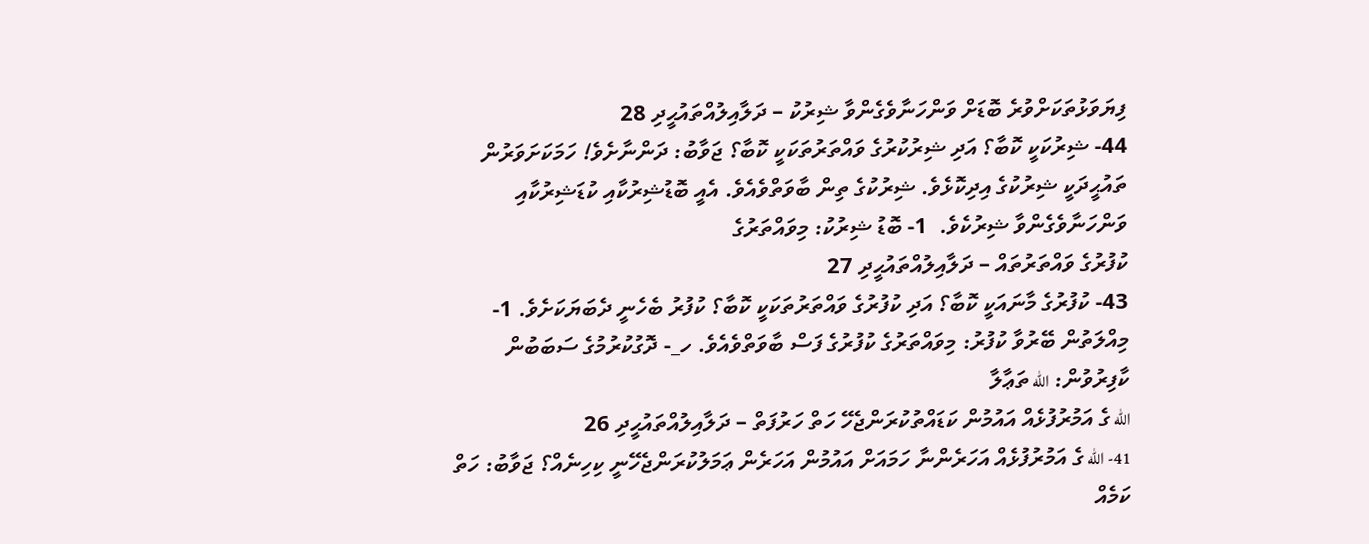ފިޔަވަޅުތަކަށްވުރެ ބޮޑަށް ވަންހަނާވެގެންވާ ޝިރުކު – ދަލާއިލުއްތައުޙީދި 28
44- ޝިރުކަކީ ކޮބާ؟ އަދި ޝިރުކުރުގެ ވައްތަރުތަކަކީ ކޮބާ؟ ޖަވާބު: ދަންނާށެވެ! ހަމަކަށަވަރުން ތައުޙީދަކީ ޝިރުކުގެ އިދިކޮޅެވެ. ޝިރުކުގެ ތިން ބާވަތްވެއެވެ. އެއީ ބޮޑުޝިރުކާއި ކުޑަޝިރުކާއި ވަންހަނާވެގެންވާ ޝިރުކެވެ.  1- ބޮޑު ޝިރުކު: މިވައްތަރުގެ
ކުފުރުގެ ވައްތަރުތައް – ދަލާއިލުއްތައުޙީދި 27
43- ކުފުރުގެ މާނައަކީ ކޮބާ؟ އަދި ކުފުރުގެ ވައްތަރުތަކަކީ ކޮބާ؟ ކުފުރު ބެހެނީ ދެބަޔަކަށެވެ. 1- މިއްލަތުން ބޭރުވާ ކުފުރު: މިވައްތަރުގެ ކުފުރުގެ ފަސް ބާވަތްވެއެވެ. ހ_- ދޮގުކުރުމުގެ ސަބަބުން ކާފިރުވުން: الله ތަޢާލާ
الله ގެ އަމުރުފުޅެއް އައުމުން ކަޑައްތުކުރަންޖެހޭ ހަތް ހަރުފަތް – ދަލާއިލުއްތައުޙީދި 26
41- الله ގެ އަމުރުފުޅެއް އަހަރެންނާ ހަމައަށް އައުމުން އަހަރެން ޢަމަލުކުރަންޖެހޭނީ ކިހިނެއް؟ ޖަވާބު: ހަތް ކަމެއް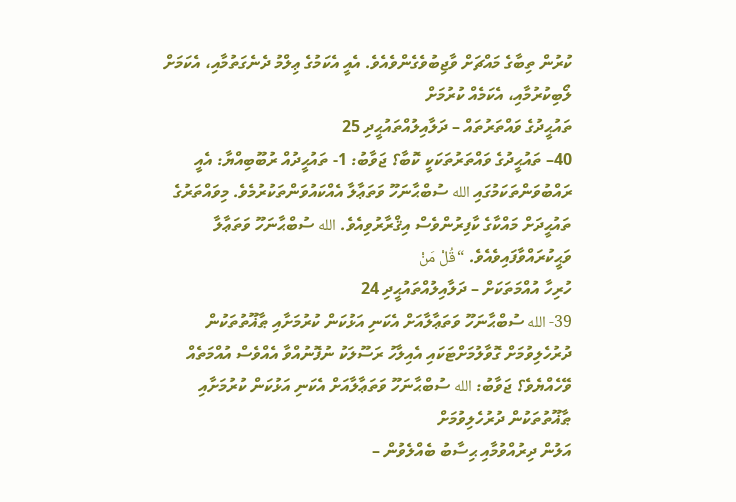ކުރުން ތިބާގެ މައްޗަށް ވާޖިބުވެގެންވެއެވެ. އެއީ އެކަމުގެ ޢިލްމު ދެނެގަތުމާއި، އެކަމަށް ލޯބިކުރުމާއި، އެކަމެއް ކުރުމަށް
ތައުޙީދުގެ ވައްތަރުތައް – ދަލާއިލުއްތައުޙީދި 25
40– ތައުޙީދުގެ ވައްތަރުތަކަކީ ކޮބާ؟ ޖަވާބު: 1- ތައުޙީދުއް ރުބޫބިއްޔާ: އެއީ ރައްބުވަންތަކަމުގައި الله ސުބްޙާނަހޫ ވަތަޢާލާ އެއްކައުވަންތަކުރުމެވެ. މިވައްތަރުގެ ތައުޙީދަށް މައްކާގެ ކާފިރުންވެސް އިޤްރާރުވިއެވެ. الله ސުބްޙާނަހޫ ވަތަޢާލާ ވަޙީކުރައްވާފައިވެއެވެ. “قُلْ مَنْ
ހުރިހާ އުއްމަތަކަށް – ދަލާއިލުއްތައުޙީދި 24
39- الله ސުބްޙާނަހޫ ވަތަޢާލާއަށް އެކަނި އަޅުކަން ކުރުމަށާއި ޠާޣޫތުތަކުން ދުރުހެލިވުމަށް ގޮވާލުމަށްޓަކައި އެއިލާހު ރަސޫލަކު ނުފޮނުއްވާ އެއްވެސް އުއްމަތެއް ވޭހެއްޔެވެ؟ ޖަވާބު: الله ސުބްޙާނަހޫ ވަތަޢާލާއަށް އެކަނި އަޅުކަން ކުރުމަށާއި ޠާޣޫތުތަކުން ދުރުހެލިވުމަށް
އަލުން ދިރުއްވުމާއި ޙިސާބު ބެއްލެވުން –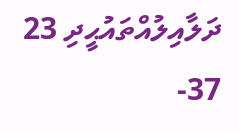ދަލާއިލުއްތައުޙީދި 23
37-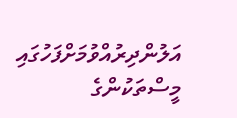އަލުންދިރުއްވުމަށްފަހުގައި މީސްތަކުންގެ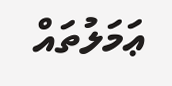ޢަމަލުތައް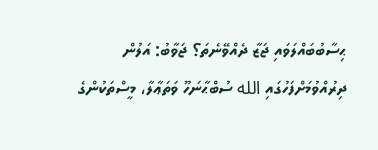ޙިސާބުބައްލަވައި ޖަޒާ ދެއްވޭނެތަ؟ ޖަވާބު: އަލުން ދިރުއްވުމަށްފަހުގައި الله ސުބްޙާނަހޫ ވަތަޢާލާ، މީސްތަކުންގެ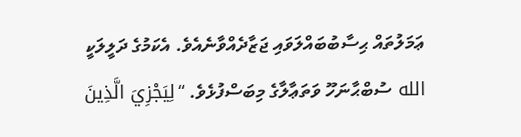ޢަމަލުތައް ޙިސާބުބައްލަވައި ޖަޒާދެއްވާނެއެވެ. އެކަމުގެ ދަލީލަކީ الله ސުބްޙާނަހޫ ވަތަޢާލާގެ މިބަސްފުޅެވެ. “لِيَجْزِيَ الَّذِينَ